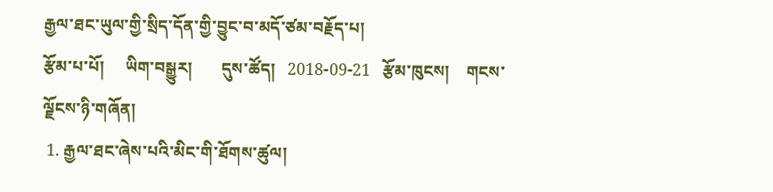རྒྱལ་ཐང་ཡུལ་གྱི་སྲིད་དོན་གྱི་བྱུང་བ་མདོ་ཙམ་བརྗོད་པ།
རྩོམ་པ་པོ།     ཡིག་བསྒྱུར།       དུས་ཚོད།   2018-09-21   རྩོམ་ཁུངས།    གངས་ལྗོངས་ཉི་གཞོན།
 1. རྒྱལ་ཐང་ཞེས་པའི་མིང་གི་ཐོགས་ཚུལ།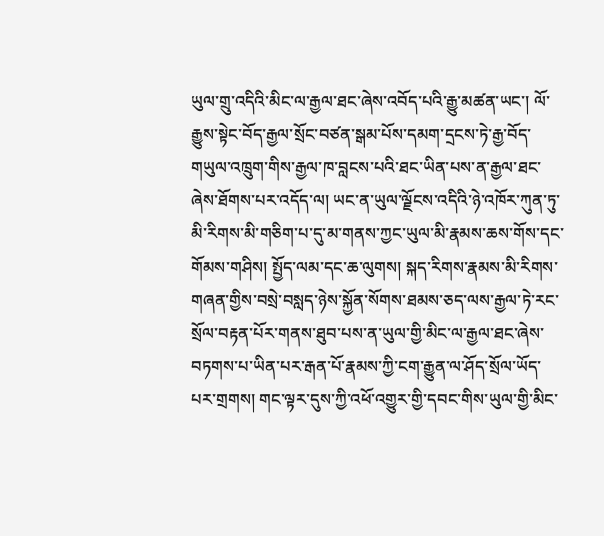ཡུལ་གྲུ་འདིའི་མིང་ལ་རྒྱལ་ཐང་ཞེས་འབོད་པའི་རྒྱུ་མཚན་ཡང་། ལོ་རྒྱུས་སྟེང་བོད་རྒྱལ་སྲོང་བཙན་སྒམ་པོས་དམག་དྲངས་ཏེ་རྒྱ་བོད་གཡུལ་འཁྲུག་གིས་རྒྱལ་ཁ་བླངས་པའི་ཐང་ཡིན་པས་ན་རྒྱལ་ཐང་ཞེས་ཐོགས་པར་འདོད་ལ། ཡང་ན་ཡུལ་ལྗོངས་འདིའི་ཉེ་འཁོར་ཀུན་ཏུ་མི་རིགས་མི་གཅིག་པ་དུ་མ་གནས་ཀྱང་ཡུལ་མི་རྣམས་ཆས་གོས་དང་གོམས་གཤིས། སྤྱོད་ལམ་དང་ཆ་ལུགས། སྐད་རིགས་རྣམས་མི་རིགས་གཞན་གྱིས་བསྲེ་བསླད་ཉེས་སྐྱོན་སོགས་ཐམས་ཅད་ལས་རྒྱལ་ཏེ་རང་སྲོལ་བརྟན་པོར་གནས་ཐུབ་པས་ན་ཡུལ་གྱི་མིང་ལ་རྒྱལ་ཐང་ཞེས་བཏགས་པ་ཡིན་པར་རྒན་པོ་རྣམས་ཀྱི་ངག་རྒྱུན་ལ་ཤོད་སྲོལ་ཡོད་པར་གྲགས། གང་ལྟར་དུས་ཀྱི་འཕོ་འགྱུར་གྱི་དབང་གིས་ཡུལ་གྱི་མིང་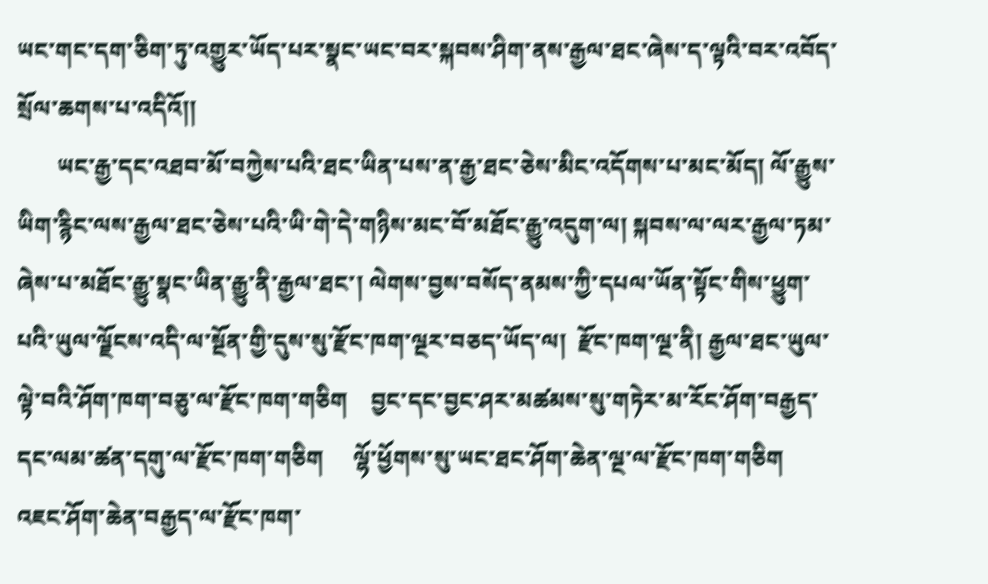ཡང་གང་དག་ཅིག་ཏུ་འགྱུར་ཡོད་པར་སྣང་ཡང་བར་སྐབས་ཤིག་ནས་རྒྱལ་ཐང་ཞེས་ད་ལྟའི་བར་འབོད་སྲོལ་ཆགས་པ་འདིའོ།།
       ཡང་རྒྱ་དང་འཐབ་མོ་བཀྱེས་པའི་ཐང་ཡིན་པས་ན་རྒྱ་ཐང་ཅེས་མིང་འདོགས་པ་མང་མོད། ལོ་རྒྱུས་ཡིག་རྙིང་ལས་རྒྱལ་ཐང་ཅེས་པའི་ཡི་གེ་དེ་གཉིས་མང་བོ་མཐོང་རྒྱུ་འདུག་ལ། སྐབས་ལ་ལར་རྒྱལ་ཏམ་ཞེས་པ་མཐོང་རྒྱུ་སྣང་ཡིན་རྒྱུ་ནི་རྒྱལ་ཐང་། ལེགས་བྱས་བསོད་ནམས་ཀྱི་དཔལ་ཡོན་སྟོང་གིས་ཕྱུག་པའི་ཡུལ་ལྗོངས་འདི་ལ་སྔོན་གྱི་དུས་སུ་རྫོང་ཁག་ལྔར་བཅད་ཡོད་ལ།  རྫོང་ཁག་ལྔ་ནི། རྒྱལ་ཐང་ཡུལ་ལྟེ་བའི་ཤོག་ཁག་བཅུ་ལ་རྫོང་ཁག་གཅིག    བྱང་དང་བྱང་ཤར་མཚམས་སུ་གཏེར་མ་རོང་ཤོག་བརྒྱད་དང་ལམ་ཚན་དགུ་ལ་རྫོང་ཁག་གཅིག     ལྷོ་ཕྱོགས་སུ་ཡང་ཐང་ཤོག་ཆེན་ལྔ་ལ་རྫོང་ཁག་གཅིག   འཇང་ཤོག་ཆེན་བརྒྱད་ལ་རྫོང་ཁག་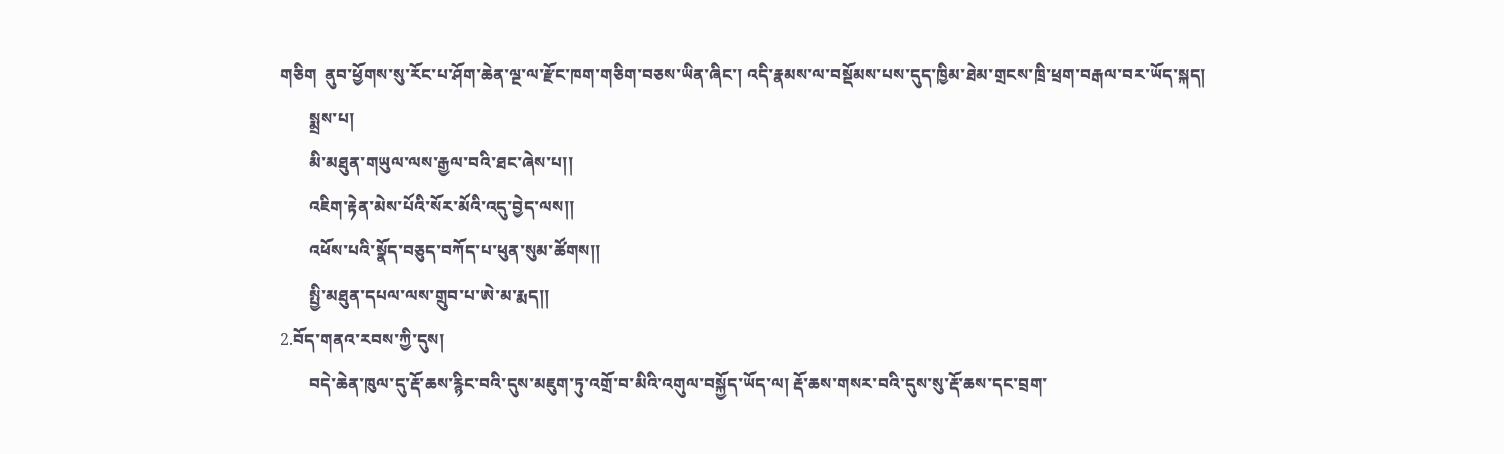གཅིག  ནུབ་ཕྱོགས་སུ་རོང་པ་ཤོག་ཆེན་ལྔ་ལ་རྫོང་ཁག་གཅིག་བཅས་ཡིན་ཞིང་། འདི་རྣམས་ལ་བསྡོམས་པས་དུད་ཁྱིམ་ཐེམ་གྲངས་ཁྲི་ཕྲག་བརྒལ་བར་ཡོད་སྐད།
       སྨྲས་པ།
       མི་མཐུན་གཡུལ་ལས་རྒྱལ་བའི་ཐང་ཞེས་པ།།
       འཇིག་རྟེན་མེས་པོའི་སོར་མོའི་འདུ་བྱེད་ལས།།
       འཕོས་པའི་སྣོད་བཅུད་བཀོད་པ་ཕུན་སུམ་ཚོགས།།
       སྤྱི་མཐུན་དཔལ་ལས་གྲུབ་པ་ཨེ་མ་རྨད།།
2.བོད་གནའ་རབས་ཀྱི་དུས།
       བདེ་ཆེན་ཁུལ་དུ་རྡོ་ཆས་རྙིང་བའི་དུས་མཇུག་ཏུ་འགྲོ་བ་མིའི་འགུལ་བསྐྱོད་ཡོད་ལ། རྡོ་ཆས་གསར་བའི་དུས་སུ་རྡོ་ཆས་དང་བྲག་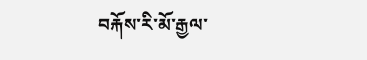བརྐོས་རི་མོ་རྒྱལ་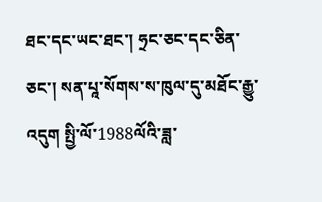ཐང་དང་ཡང་ཐང་། ཧྲང་ཅང་དང་ཅིན་ཅང་། སན་པཱ་སོགས་ས་ཁུལ་དུ་མཐོང་རྒྱུ་འདུག སྤྱི་ལོ་1988ལོའི་ཟླ་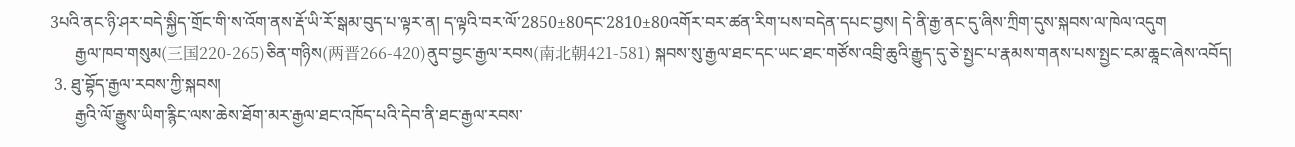3པའི་ནང་ཉི་ཤར་བདེ་སྐྱིད་གྲོང་གི་ས་འོག་ནས་རྡོ་ཡི་རོ་སྒམ་བུད་པ་ལྟར་ན། ད་ལྟའི་བར་ལོ་2850±80དང་2810±80འགོར་བར་ཚན་རིག་པས་བདེན་དཔང་བྱས། དེ་ནི་རྒྱ་ནང་དུ་ཞིས་ཀྲིག་དུས་སྐབས་ལ་ཁེལ་འདུག
      རྒྱལ་ཁབ་གསུམ(三国220-265)ཅིན་གཉིས(两晋266-420)ནུབ་བྱང་རྒྱལ་རབས(南北朝421-581) སྐབས་སུ་རྒྱལ་ཐང་དང་ཡང་ཐང་གཙོས་འབྲི་ཆུའི་རྒྱུད་དུ་ཅེ་སྤྱང་པ་རྣམས་གནས་པས་སྤྱང་ངམ་ཆཱང་ཞེས་འབོད།
 3. ཐུ་བྷོད་རྒྱལ་རབས་ཀྱི་སྐབས།
      རྒྱའི་ལོ་རྒྱུས་ཡིག་རྙིང་ལས་ཆེས་ཐོག་མར་རྒྱལ་ཐང་འཁོད་པའི་དེབ་ནི་ཐང་རྒྱལ་རབས་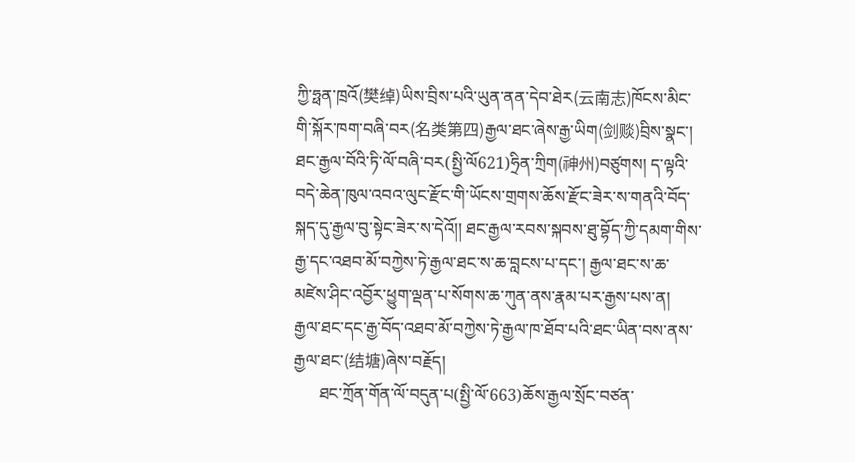ཀྱི་ཧྥན་ཁྲའོ(樊绰)ཡིས་བྲིས་པའི་ཡུན་ནན་དེབ་ཐེར(云南志)ཁོངས་མིང་གི་སྐོར་ཁག་བཞི་བར(名类第四)རྒྱལ་ཐང་ཞེས་རྒྱ་ཡིག(剑赕)བྲིས་སྣང་། ཐང་རྒྱལ་བོའི་ཏི་ལོ་བཞི་བར(སྤྱི་ལོ621)ཧྲིན་ཀྲིག(神州)བཙུགས། ད་ལྟའི་བདེ་ཆེན་ཁུལ་འབའ་ལུང་རྫོང་གི་ཡོངས་གྲགས་ཆོས་རྫོང་ཟེར་ས་གནའི་བོད་སྐད་དུ་རྒྱལ་བུ་སྟེང་ཟེར་ས་དེའོ།། ཐང་རྒྱལ་རབས་སྐབས་ཐུ་བྷོད་ཀྱི་དམག་གིས་རྒྱ་དང་འཐབ་མོ་བཀྱེས་ཏེ་རྒྱལ་ཐང་ས་ཆ་བླངས་པ་དང་། རྒྱལ་ཐང་ས་ཆ་མཛེས་ཤིང་འབྱོར་ཕྱུག་ལྡན་པ་སོགས་ཆ་ཀུན་ནས་རྣམ་པར་རྒྱས་པས་ན། རྒྱལ་ཐང་དང་རྒྱ་བོད་འཐབ་མོ་བཀྱེས་ཏེ་རྒྱལ་ཁ་ཐོབ་པའི་ཐང་ཡིན་བས་ནས་རྒྱལ་ཐང་(结塘)ཞེས་བརྗོད།
      ཐང་ཀྲོན་གོན་ལོ་བདུན་པ(སྤྱི་ལོ་663)ཆོས་རྒྱལ་སྲོང་བཙན་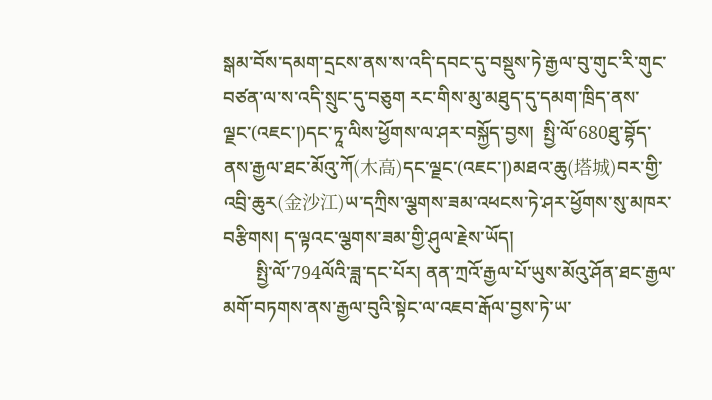སྒམ་བོས་དམག་དྲངས་ནས་ས་འདི་དབང་དུ་བསྡུས་ཏེ་རྒྱལ་བུ་གུང་རི་གུང་བཙན་ལ་ས་འདི་སྲུང་དུ་བཅུག རང་གིས་མུ་མཐུད་དུ་དམག་ཁྲིད་ནས་ལྗང་(འཇང་།)དང་ཏཱ་ལིས་ཕྱོགས་ལ་ཤར་བསྐྱོད་བྱས།  སྤྱི་ལོ་680ཐུ་བྷོད་ནས་རྒྱལ་ཐང་མོའུ་ཀོ(木高)དང་ལྗང་(འཇང་།)མཐའ་ཆུ(塔城)བར་གྱི་འབྲི་ཆུར(金沙江)ཡ་དཀྲིས་ལྕགས་ཟམ་འཕངས་ཏེ་ཤར་ཕྱོགས་སུ་མཁར་བརྩིགས། ད་ལྟའང་ལྕགས་ཟམ་གྱི་ཤུལ་རྗེས་ཡོད།
       སྤྱི་ལོ་794ལོའི་ཟླ་དང་པོར། ནན་ཀྲའོ་རྒྱལ་པོ་ཡུས་མོའུ་ཤོན་ཐང་རྒྱལ་མགོ་བཏགས་ནས་རྒྱལ་བུའི་སྟེང་ལ་འཇབ་རྒོལ་བྱས་ཏེ་ཡ་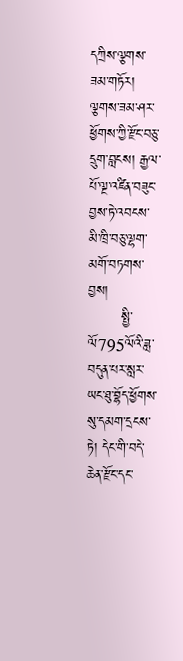དཀྲིས་ལྕགས་ཟམ་གཏོར། ལྕགས་ཟམ་ཤར་ཕྱོགས་ཀྱི་རྫོང་བཅུ་དྲུག་བླངས། རྒྱལ་པོ་ལྔ་འཛིན་བཟུང་བྱས་ཏེ་འབངས་མི་ཁྲི་བཅུ་ལྷག་མགོ་བཏགས་བྱས།
       སྤྱི་ལོ795ལོའི་ཟླ་བདུན་པར་སླར་ཡང་ཐུ་བྷོད་ཕྱོགས་སུ་དམག་དྲངས་ཏེ། དེང་གི་བདེ་ཆེན་རྫོང་དང་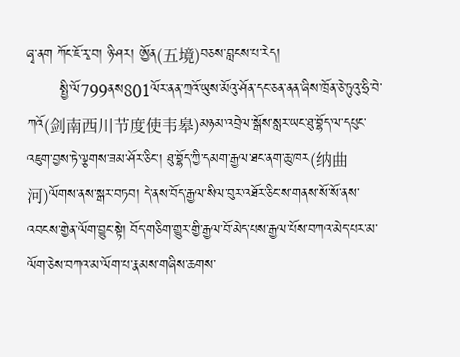ཞྭ་ནག ཀོང་ཇོ་རྭ་བ། ཉི་ཤར། ཨྱོན(五境)བཅས་བླངས་པ་རེད།
       སྤྱི་ལོ799ནས801ལོར་ནན་ཀྲའོ་ཡུས་མོའུ་ཤོན་དང་ཅན་ནན་ཞིས་ཁྲོན་ཅེ་ཏུའུ་ཧྲི་བེ་ཀའོ(剑南西川节度使韦皋)མཉམ་འབྲེལ་སྒོས་སླར་ཡང་ཐུ་བྷོད་ལ་དཔུང་འཇུག་བྱས་ཏེ་ལྕགས་ཟམ་ཤོར་ཅིང་། ཐུ་བྷོད་ཀྱི་དམག་རྒྱལ་ཐང་ནག་ཆུ་ཁར(纳曲河)ལོགས་ནས་སྒར་བཏབ། དེ་ནས་བོད་རྒྱལ་སིལ་བུར་འཐོར་ཅིང་ས་གནས་སོ་སོ་ནས་འབངས་གྱེན་ལོག་བྱུང་སྟེ། བོད་གཅིག་གྱུར་གྱི་རྒྱལ་བོ་མེད་པས་རྒྱལ་པོས་བཀའ་མེད་པར་མ་ལོག་ཅེས་བཀའ་མ་ལོག་པ་རྣམས་གཞིས་ཆགས་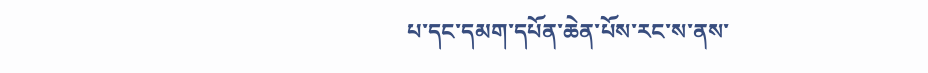པ་དང་དམག་དཔོན་ཆེན་པོས་རང་ས་ནས་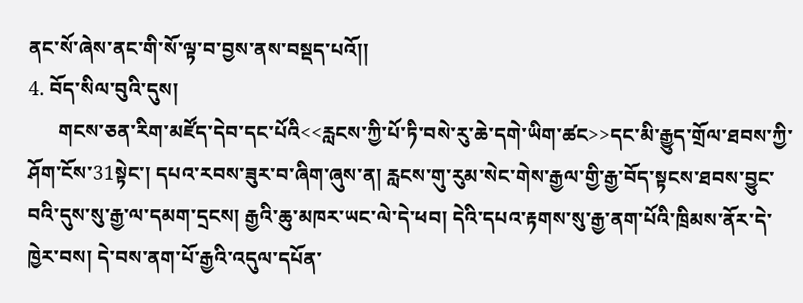ནང་སོ་ཞེས་ནང་གི་སོ་ལྟ་བ་བྱས་ནས་བསྡད་པའོ།།
4. བོད་སིལ་བུའི་དུས།
      གངས་ཅན་རིག་མཛོད་དེབ་དང་པོའི<<རླངས་ཀྱི་པོ་ཏི་བསེ་རུ་ཆེ་དགེ་ཡིག་ཚང>>དང་མི་རྒྱུད་གྲོལ་ཐབས་ཀྱི་ཤོག་ངོས་31སྟེང་། དཔའ་རབས་ཟུར་བ་ཞིག་ཞུས་ན། རླངས་གུ་རུམ་སེང་གེས་རྒྱལ་གྱི་རྒྱ་བོད་སྟངས་ཐབས་བྱུང་བའི་དུས་སུ་རྒྱ་ལ་དམག་དྲངས། རྒྱའི་ཆུ་མཁར་ཡང་ལེ་དེ་ཕབ། དེའི་དཔའ་རྟགས་སུ་རྒྱ་ནག་པོའི་ཁྲིམས་ནོར་དེ་ཁྱེར་བས། དེ་བས་ནག་པོ་རྒྱའི་འདུལ་དཔོན་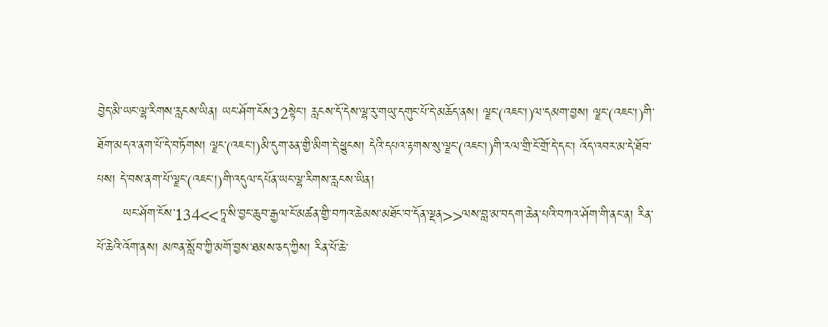བྱེད་མི་ཡང་ལྷ་རིགས་རླངས་ཡིན། ཡང་ཤོག་ངོས32སྟེང་། རླངས་དོ་དེས་ལྷ་རུ་གཡུ་དགུང་པོ་དེ་མཆོད་ནས། ལྗང་(འཇང་།)ལ་དམག་བྱས། ལྗང་(འཇང་།)གི་ཐོག་མདའ་ནག་པོ་དེ་བཏོགས། ལྗང་(འཇང་།)མི་དུག་ཅན་གྱི་མིག་དེ་ཕྱུངས། དེའི་དཔའ་རྟགས་སུ་ལྗང་(འཇང་།)གི་རལ་གྲི་ངོ་གྲོ་དེ་དང་། འོད་འབར་མ་དེ་ཐོབ་པས། དེ་བས་ནག་པོ་ལྗང་(འཇང་།)གི་འདུལ་དཔོན་ཡང་ལྷ་རིགས་རླངས་ཡིན།
      ཡང་ཤོག་ངོས་134<<ཏཱ་སི་བྱང་ཆུབ་རྒྱལ་ངོ་མཚན་གྱི་བཀའ་ཆེམས་མཐོང་བ་དོན་ལྡན>>ལས་བླ་མ་བདག་ཆེན་པའི་བཀའ་ཤོག་གི་ནང་ན། རིན་པོ་ཆེའི་འོག་ནས། མཁན་སློབ་ཀྱི་མགོ་བྱས་ཐམས་ཅད་ཀྱིས། རིན་པོ་ཆེ་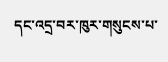དང་འདྲ་བར་ཁུར་གསུངས་པ་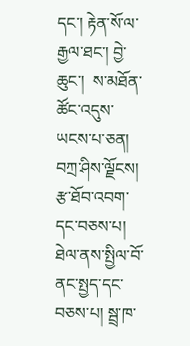དང་། རྟེན་སོ་ལ་རྒྱལ་ཐང་། བྱེ་ཆུང་།  ས་མཐོན་ཚོང་འདུས་ཡངས་པ་ཅན། བཀྲ་ཤིས་ལྗོངས། རྩ་ཐོབ་འབག་དང་བཅས་པ། ཐེལ་ནས་སྤྱིལ་བོ་ནང་སྤྱད་དང་བཅས་པ། སྦྲ་ཁ་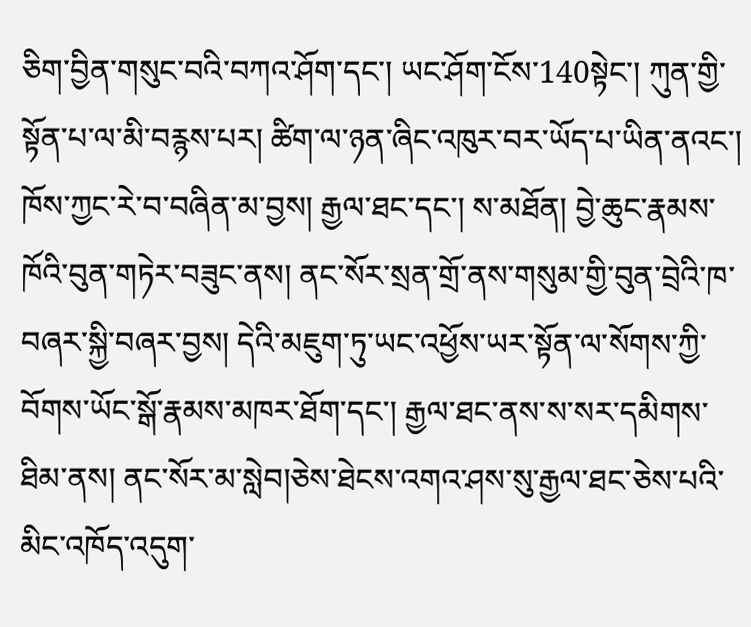ཅིག་བྱིན་གསུང་བའི་བཀའ་ཤོག་དང་། ཡང་ཤོག་ངོས་140སྟེང་། ཀུན་གྱི་སྟོན་པ་ལ་མི་བརྙས་པར། ཚིག་ལ་ཉན་ཞིང་འཁུར་བར་ཡོད་པ་ཡིན་ནའང་། ཁོས་ཀྱང་རེ་བ་བཞིན་མ་བྱས། རྒྱལ་ཐང་དང་། ས་མཐོན། བྱེ་ཆུང་རྣམས་ཁོའི་བུན་གཏེར་བཟུང་ནས། ནང་སོར་སྲན་གྲོ་ནས་གསུམ་གྱི་བུན་བྲེའི་ཁ་བཞར་སྐྱི་བཞར་བྱས། དེའི་མཇུག་ཏུ་ཡང་འཕྱོས་ཡར་སྟོན་ལ་སོགས་ཀྱི་བོགས་ཡོང་སྒོ་རྣམས་མཁར་ཐོག་དང་། རྒྱལ་ཐང་ནས་ས་སར་དམིགས་ཐིམ་ནས། ནང་སོར་མ་སླེབ།ཅེས་ཐེངས་འགའ་ཤས་སུ་རྒྱལ་ཐང་ཅེས་པའི་མིང་འཁོད་འདུག་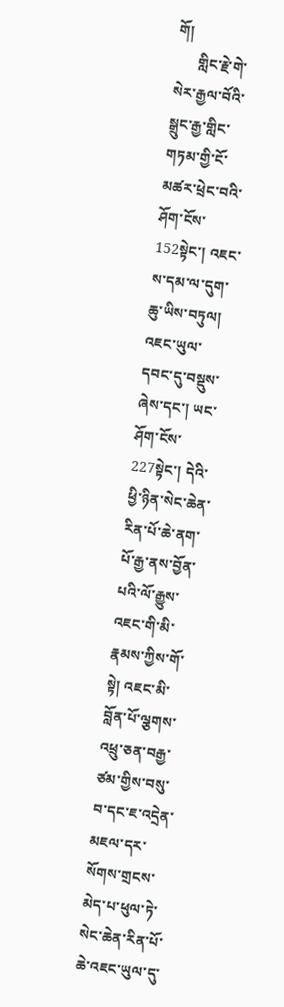གོ།
      གླིང་རྗེ་གེ་སེར་རྒྱལ་བོའི་སྒྲུང་རྒྱ་གླིང་གཏམ་གྱི་ངོ་མཚར་ཕྲེང་བའི་ཤོག་ངོས་152སྟེང་། འཇང་ས་དམ་ལ་དུག་ཆུ་ཡིས་བཏུལ། འཇང་ཡུལ་དབང་དུ་བསྡུས་ཞེས་དང་། ཡང་ཤོག་ངོས་227སྟེང་། དེའི་ཕྱི་ཉིན་སེང་ཆེན་རིན་པོ་ཆེ་ནག་པོ་རྒྱ་ནས་བྱོན་པའི་ལོ་རྒྱུས་འཇང་གི་མི་རྣམས་ཀྱིས་གོ་སྟེ། འཇང་མི་བློན་པོ་ལྕགས་འཕྲུ་ཅན་བརྒྱ་ཙམ་གྱིས་བསུ་བ་དང་ཇ་འདྲེན་མཇལ་དར་སོགས་གྲངས་མེད་པ་ཕུལ་ཏེ་སེང་ཆེན་རིན་པོ་ཆེ་འཇང་ཡུལ་དུ་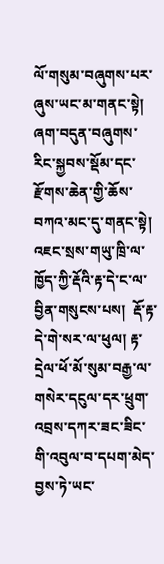ལོ་གསུམ་བཞུགས་པར་ཞུས་ཡང་མ་གནང་སྟེ། ཞག་བདུན་བཞུགས་རིང་སྐྱབས་སྡོམ་དང་རྫོགས་ཆེན་གྱི་ཆོས་བཀའ་མང་དུ་གནང་སྟེ། འཇང་སྲས་གཡུ་ཁྲི་ལ་ཁྱོད་ཀྱི་རྡོའི་རྟ་དེ་ང་ལ་བྱིན་གསུངས་པས།  རྡོ་རྟ་དེ་གེ་སར་ལ་ཕུལ། རྟ་དྲེལ་ཕོ་མོ་སུམ་བརྒྱ་ལ་གསེར་དངུལ་དར་ཕྲུག་འབྲས་དཀར་ཟང་ཟིང་གི་འབུལ་བ་དཔག་མེད་བྱས་ཏེ་ཡང་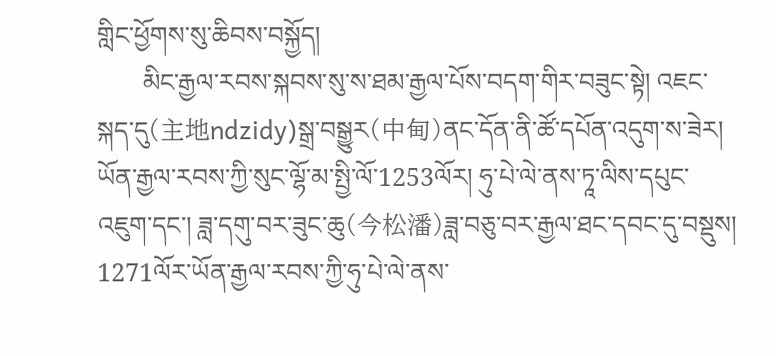གླིང་ཕྱོགས་སུ་ཆིབས་བསྐྱོད།
       མིང་རྒྱལ་རབས་སྐབས་སུ་ས་ཐམ་རྒྱལ་པོས་བདག་གིར་བཟུང་སྟེ། འཇང་སྐད་དུ(主地ndzidy)སྒྲ་བསྒྱུར(中甸)ནང་དོན་ནི་ཚོ་དཔོན་འདུག་ས་ཟེར། ཡོན་རྒྱལ་རབས་ཀྱི་སུང་ལྷོ་མ་སྤྱི་ལོ་1253ལོར། ཧུ་པེ་ལེ་ནས་ཏཱ་ལིས་དཔུང་འཇུག་དང་། ཟླ་དགུ་བར་ཟུང་ཆུ(今松潘)ཟླ་བཅུ་བར་རྒྱལ་ཐང་དབང་དུ་བསྡུས། 1271ལོར་ཡོན་རྒྱལ་རབས་ཀྱི་ཧུ་པེ་ལེ་ནས་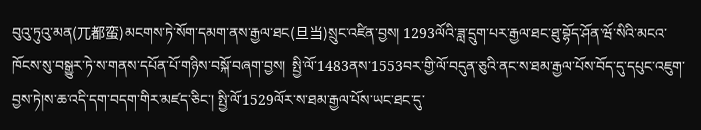བུའུ་ཏུའུ་མན(兀都蛮)མངགས་ཏེ་སོག་དམག་ནས་རྒྱལ་ཐང(旦当)སྲུང་འཛིན་བྱས། 1293ལོའི་ཟླ་དྲུག་པར་རྒྱལ་ཐང་ཐུ་བྷོད་ཤོན་ཝོ་སིའི་མངའ་ཁོངས་སུ་བསྒྱུར་ཏེ་ས་གནས་དཔོན་པོ་གཉིས་བསྐོ་བཞག་བྱས།  སྤྱི་ལོ་1483ནས་1553བར་གྱི་ལོ་བདུན་ཅུའི་ནང་ས་ཐམ་རྒྱལ་པོས་བོད་དུ་དཔུང་འཇུག་བྱས་ཏེ།ས་ཆ་འདི་དག་བདག་གིར་མཛད་ཅིང་། སྤྱི་ལོ་1529ལོར་ས་ཐམ་རྒྱལ་པོས་ཡང་ཐང་དུ་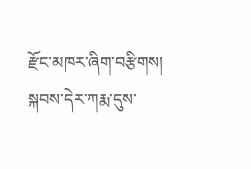རྫོང་མཁར་ཞིག་བརྩིགས། སྐབས་དེར་ཀརྨ་དུས་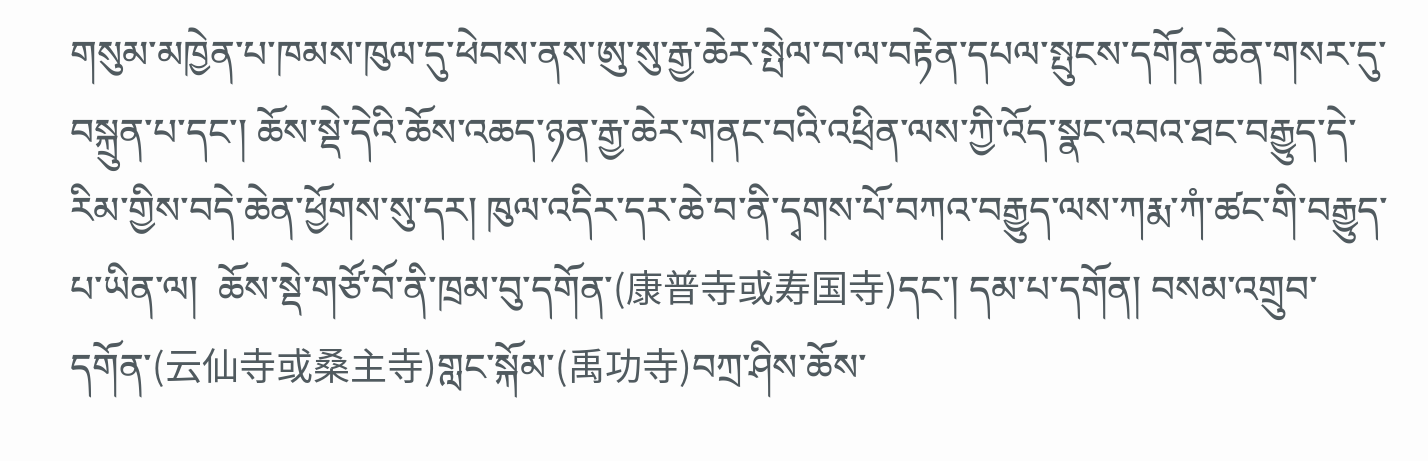གསུམ་མཁྱེན་པ་ཁམས་ཁུལ་དུ་ཕེབས་ནས་ཨུ་སུ་རྒྱ་ཆེར་སྤེལ་བ་ལ་བརྟེན་དཔལ་སྤུངས་དགོན་ཆེན་གསར་དུ་བསྐྲུན་པ་དང་། ཆོས་སྡེ་དེའི་ཆོས་འཆད་ཉན་རྒྱ་ཆེར་གནང་བའི་འཕྲིན་ལས་ཀྱི་འོད་སྣང་འབའ་ཐང་བརྒྱུད་དེ་རིམ་གྱིས་བདེ་ཆེན་ཕྱོགས་སུ་དར། ཁུལ་འདིར་དར་ཆེ་བ་ནི་དྭགས་པོ་བཀའ་བརྒྱུད་ལས་ཀརྨ་ཀཾ་ཚང་གི་བརྒྱུད་པ་ཡིན་ལ།  ཆོས་སྡེ་གཙོ་བོ་ནི་ཁྲམ་བུ་དགོན་(康普寺或寿国寺)དང་། དམ་པ་དགོན། བསམ་འགྲུབ་དགོན་(云仙寺或桑主寺)གླང་སྐོམ་(禹功寺)བཀྲ་ཤིས་ཆོས་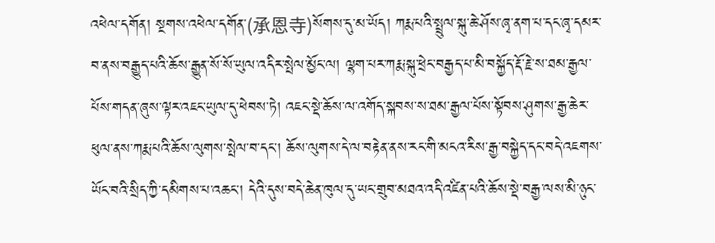འཕེལ་དགོན། སྔགས་འཕེལ་དགོན་(承恩寺)སོགས་དུ་མ་ཡོད། ཀརྨ་པའི་སྤྲུལ་སྐུ་ཆེ་ཤོས་ཞྭ་ནག་པ་དང་ཞྭ་དམར་བ་ནས་བརྒྱུད་པའི་ཆོས་རྒྱུན་སོ་སོ་ཡུལ་འདིར་སྤེལ་མྱོང་ལ། ལྷག་པར་ཀརྨ་སྐུ་ཕྲེང་བརྒྱད་པ་མི་བསྐྱོད་རྡོ་རྗེ་ས་ཐམ་རྒྱལ་པོས་གདན་ཞུས་ལྟར་འཇང་ཡུལ་དུ་ཕེབས་ཏེ། འཇང་སྡེ་ཆོས་ལ་འགོད་སྐབས་ས་ཐམ་རྒྱལ་པོས་སྟོབས་ཤུགས་རྒྱ་ཆེར་ཕུལ་ནས་ཀརྨ་པའི་ཆོས་ལུགས་སྤེལ་བ་དང་། ཆོས་ལུགས་དེ་ལ་བརྟེན་ནས་རང་གི་མངའ་རིས་རྒྱ་བསྐྱེད་དང་བདེ་འཇགས་ཡོང་བའི་སྲིད་ཀྱི་དམིགས་པ་འཆང་། དེའི་དུས་བདེ་ཆེན་ཁུལ་དུ་ཡང་གྲུབ་མཐའ་འདི་འཛིན་པའི་ཆོས་སྡེ་བརྒྱ་ལས་མི་ཉུང་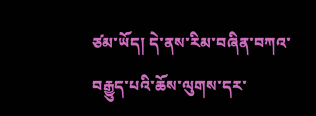ཙམ་ཡོད། དེ་ནས་རིམ་བཞིན་བཀའ་བརྒྱུད་པའི་ཆོས་ལུགས་དར་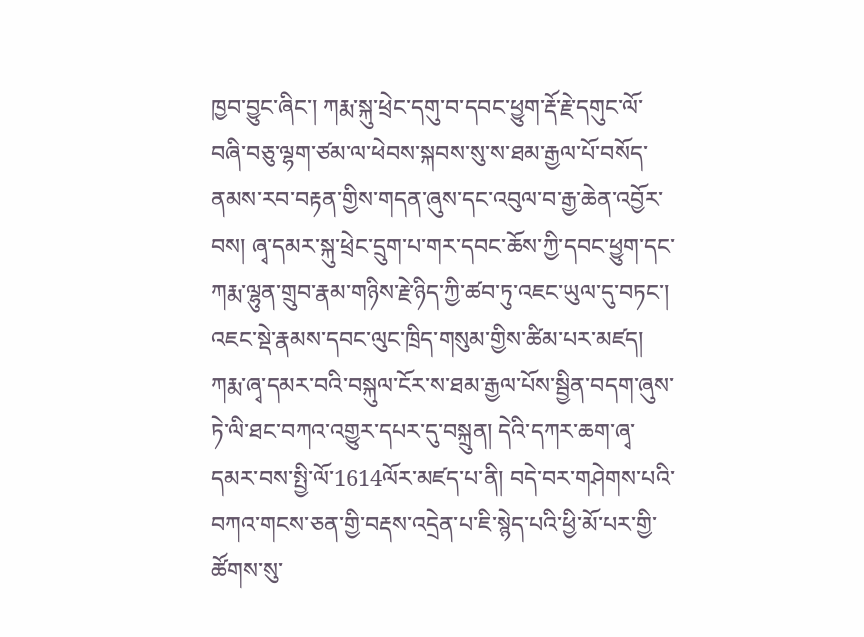ཁྱབ་བྱུང་ཞིང་། ཀརྨ་སྐུ་ཕྲེང་དགུ་བ་དབང་ཕྱུག་རྡོ་རྗེ་དགུང་ལོ་བཞི་བཅུ་ལྷག་ཙམ་ལ་ཕེབས་སྐབས་སུ་ས་ཐམ་རྒྱལ་པོ་བསོད་ནམས་རབ་བརྟན་གྱིས་གདན་ཞུས་དང་འབུལ་བ་རྒྱ་ཆེན་འབྱོར་བས། ཞྭ་དམར་སྐུ་ཕྲེང་དྲུག་པ་གར་དབང་ཆོས་ཀྱི་དབང་ཕྱུག་དང་ཀརྨ་ལྷུན་གྲུབ་རྣམ་གཉིས་རྗེ་ཉིད་ཀྱི་ཚབ་ཏུ་འཇང་ཡུལ་དུ་བཏང་། འཇང་སྡེ་རྣམས་དབང་ལུང་ཁྲིད་གསུམ་གྱིས་ཚིམ་པར་མཛད། ཀརྨ་ཞྭ་དམར་བའི་བསྐུལ་ངོར་ས་ཐམ་རྒྱལ་པོས་སྦྱིན་བདག་ཞུས་ཏེ་ལི་ཐང་བཀའ་འགྱུར་དཔར་དུ་བསྐྲུན། དེའི་དཀར་ཆག་ཞྭ་དམར་བས་སྤྱི་ལོ་1614ལོར་མཛད་པ་ནི། བདེ་བར་གཤེགས་པའི་བཀའ་གངས་ཅན་གྱི་བརྡས་འདྲེན་པ་ཇི་སྙེད་པའི་ཕྱི་མོ་པར་གྱི་ཚོགས་སུ་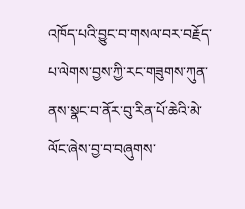འཁོད་པའི་བྱུང་བ་གསལ་བར་བརྗོད་པ་ལེགས་བྱས་ཀྱི་རང་གཟུགས་ཀུན་ནས་སྣང་བ་ནོར་བུ་རིན་པོ་ཆེའི་མེ་ལོང་ཞེས་བྱ་བ་བཞུགས་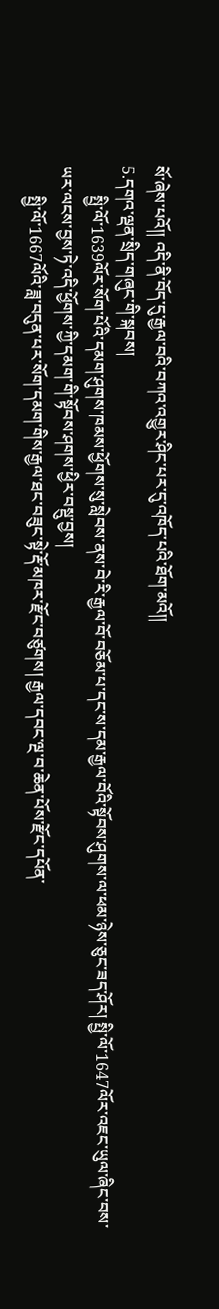སོ་ཞེས་པའོ།། འདི་ནི་བོད་དུ་རྒྱལ་བའི་བཀའ་འགྱུར་ཤིང་པར་དུ་འཁོད་པའི་ཐོག་མའོ།།
5.དགའ་ལྡན་སྲིད་གཞུང་གི་སྐབས།
       སྤྱི་ལོ་1639ལོར་སོག་པོའི་དམག་ཤུགས་ཁམས་ཕྱོགས་སུ་སླེབས་ནས་བེ་རི་རྒྱལ་བོ་བཅོམ་པ་དང་ས་དམ་རྒྱལ་བོའི་སྟོབས་ཤུགས་ལ་ཕམ་ཉེས་ཅུང་ཟད་ཤོར། སྤྱི་ལོ་1647ལོར་འཇང་ཡུལ་ཞིང་བས་ཡར་ལངས་བྱས་ཏེ་འདི་ཕྱོགས་ཀྱི་དམག་གི་སྟོབས་ཤགས་ཕྱིར་བསྡུ་བྱས།
       སྤྱི་ལོ་1667ལོའི་ཟླ་བདུན་པར་སོག་དམག་གིས་རྒྱལ་ཐང་བཟུང་སྟེ་རྡོ་མཁར་རྫོང་བཙུགས། རྒྱལ་དབང་ལྔ་བ་ཆེན་པོས་རྫོང་དཔོན་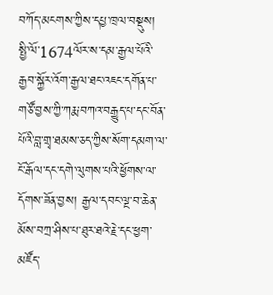བཀོད་མངགས་ཀྱིས་དཔྱ་ཁྲལ་བསྡུས། སྤྱི་ལོ་1674ལོར་ས་དམ་རྒྱལ་པོའི་རྒྱབ་སྐྱོར་འོག་རྒྱལ་ཐང་འཇང་དགོན་པ་གཙོ་བྱས་ཀྱི་ཀརྨ་བཀའ་བརྒྱུད་པ་དང་བོན་པོའི་བླ་གྲྭ་ཐམས་ཅད་ཀྱིས་སོག་དམག་ལ་ངོ་རྒོལ་དང་དགེ་ལུགས་པའི་ཕྱོགས་ལ་དོགས་ཟོན་བྱས། རྒྱལ་དབང་ལྔ་བ་ཆེན་མོས་བཀྲ་ཤིས་པ་ཐུར་ཐའེ་རྗེ་དང་ཕྱག་མཛོད་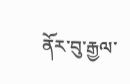ནོར་བུ་རྒྱལ་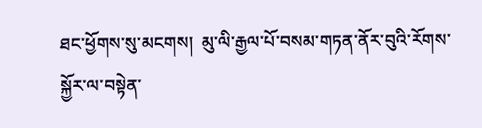ཐང་ཕྱོགས་སུ་མངགས།  མུ་ལི་རྒྱལ་པོ་བསམ་གཏན་ནོར་བུའི་རོགས་སྐྱོར་ལ་བསྟེན་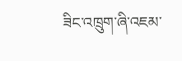ཟིང་འཁྲུག་ཞི་འཇམ་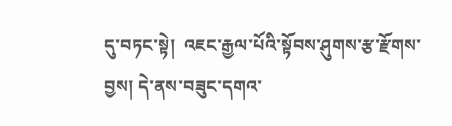དུ་བཏང་སྟེ།  འཇང་རྒྱལ་པོའི་སྟོབས་ཤུགས་རྩ་རྫོགས་བྱས། དེ་ནས་བཟུང་དགའ་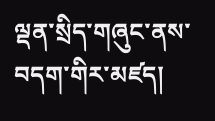ལྡན་སྲིད་གཞུང་ནས་བདག་གིར་མཛད།